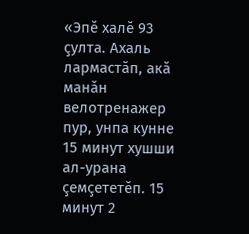«Эпĕ халĕ 93 çулта. Ахаль лармастăп, акă манăн велотренажер пур, унпа кунне 15 минут хушши ал-урана çемçететĕп. 15 минут 2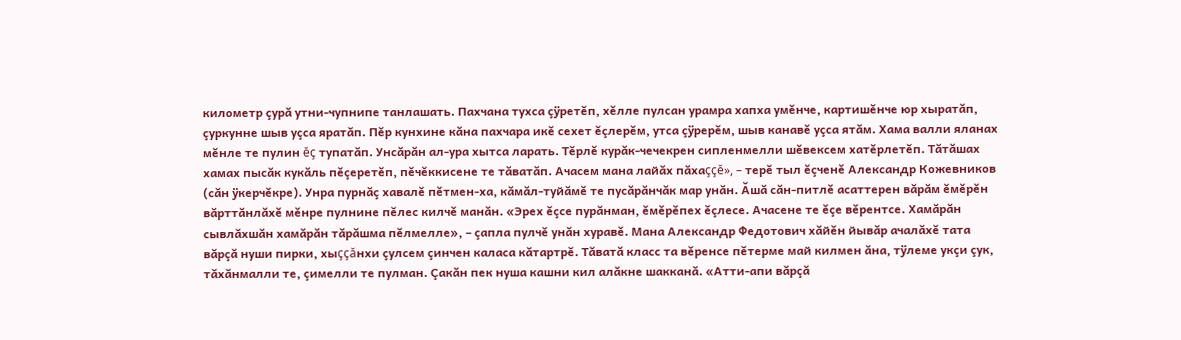километр çурă утни-чупнипе танлашать. Пахчана тухса çÿретĕп, хĕлле пулсан урамра хапха умĕнче, картишĕнче юр хыратăп, çуркунне шыв уçса яратăп. Пĕр кунхине кăна пахчара икĕ сехет ĕçлерĕм, утса çÿрерĕм, шыв канавĕ уçса ятăм. Хама валли яланах мĕнле те пулин ĕç тупатăп. Унсăрăн ал-ура хытса ларать. Тĕрлĕ курăк-чечекрен сипленмелли шĕвексем хатĕрлетĕп. Тăтăшах хамах пысăк кукăль пĕçеретĕп, пĕчĕккисене те тăватăп. Ачасем мана лайăх пăхаççĕ», – терĕ тыл ĕçченĕ Александр Кожевников (сăн ÿкерчĕкре). Унра пурнăç хавалĕ пĕтмен-ха, кăмăл-туйăмĕ те пусăрăнчăк мар унăн. Ăшă сăн-питлĕ асаттерен вăрăм ĕмĕрĕн вăрттăнлăхĕ мĕнре пулнине пĕлес килчĕ манăн. «Эрех ĕçсе пурăнман, ĕмĕрĕпех ĕçлесе. Ачасене те ĕçе вĕрентсе. Хамăрăн сывлăхшăн хамăрăн тăрăшма пĕлмелле», – çапла пулчĕ унăн хуравĕ. Мана Александр Федотович хăйĕн йывăр ачалăхĕ тата вăрçă нуши пирки, хыççăнхи çулсем çинчен каласа кăтартрĕ. Тăватă класс та вĕренсе пĕтерме май килмен ăна, тÿлеме укçи çук, тăхăнмалли те, çимелли те пулман. Çакăн пек нуша кашни кил алăкне шакканă. «Атти-апи вăрçă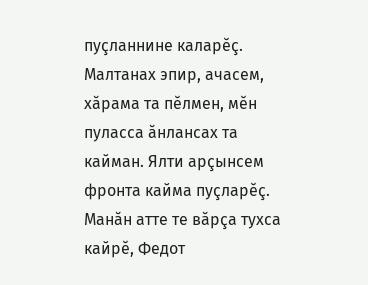пуçланнине каларĕç. Малтанах эпир, ачасем, хăрама та пĕлмен, мĕн пуласса ăнлансах та кайман. Ялти арçынсем фронта кайма пуçларĕç. Манăн атте те вăрçа тухса кайрĕ, Федот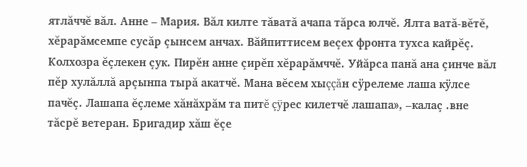ятлăччĕ вăл. Анне – Мария. Вăл килте тăватă ачапа тăрса юлчĕ. Ялта ватă-вĕтĕ, хĕрарăмсемпе сусăр çынсем анчах. Вăйпиттисем веçех фронта тухса кайрĕç. Колхозра ĕçлекен çук. Пирĕн анне çирĕп хĕрарăмччĕ. Уйăрса панă ана çинче вăл пĕр хулăллă арçынпа тырă акатчĕ. Мана вĕсем хыççăн сÿрелеме лаша кÿлсе пачĕç. Лашапа ĕçлеме хăнăхрăм та питĕ çÿрес килетчĕ лашапа», –калаç .вне тăсрĕ ветеран. Бригадир хăш ĕçе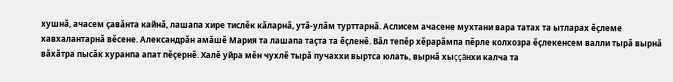хушнă, ачасем çавăнта кайнă, лашапа хире тислĕк кăларнă, утă-улăм турттарнă. Аслисем ачасене мухтани вара татах та ытларах ĕçлеме хавхалантарнă вĕсене. Александрăн амăшĕ Мария та лашапа таçта та ĕçленĕ. Вăл тепĕр хĕрарăмпа пĕрле колхозра ĕçлекенсем валли тырă вырнă вăхăтра пысăк хуранпа апат пĕçернĕ. Халĕ уйра мĕн чухлĕ тырă пучаххи выртса юлать, вырнă хыççăнхи калча та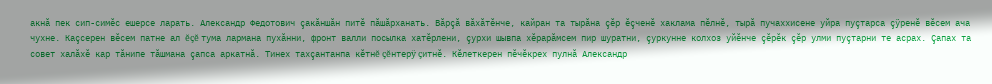акнă пек сип-симĕс ешерсе ларать. Александр Федотович çакăншăн питĕ пăшăрханать. Вăрçă вăхăтĕнче, кайран та тырăна çĕр ĕçченĕ хаклама пĕлнĕ, тырă пучаххисене уйра пуçтарса çÿренĕ вĕсем ача чухне. Каçсерен вĕсем патне ал ĕçĕ тума лармана пухăнни, фронт валли посылка хатĕрлени, çурхи шывпа хĕрарăмсем пир шуратни, çуркунне колхоз уйĕнче çĕрĕк çĕр улми пуçтарни те асрах. Çапах та совет халăхĕ кар тăнипе тăшмана çапса аркатнă. Тинех тахçантанпа кĕтнĕ çĕнтерÿ çитнĕ. Кĕлеткерен пĕчĕкрех пулнă Александр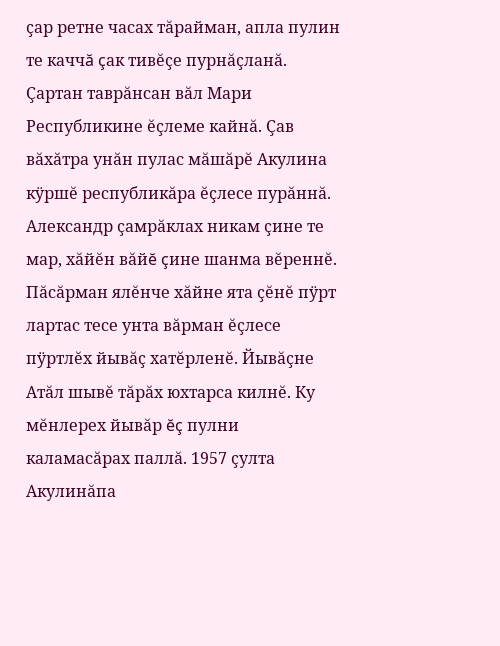çар ретне часах тăрайман, апла пулин те каччă çак тивĕçе пурнăçланă. Çартан таврăнсан вăл Мари Республикине ĕçлеме кайнă. Çав вăхăтра унăн пулас мăшăрĕ Акулина кÿршĕ республикăра ĕçлесе пурăннă. Александр çамрăклах никам çине те мар, хăйĕн вăйĕ çине шанма вĕреннĕ. Пăсăрман ялĕнче хăйне ята çĕнĕ пÿрт лартас тесе унта вăрман ĕçлесе пÿртлĕх йывăç хатĕрленĕ. Йывăçне Атăл шывĕ тăрăх юхтарса килнĕ. Ку мĕнлерех йывăр ĕç пулни каламасăрах паллă. 1957 çулта Акулинăпа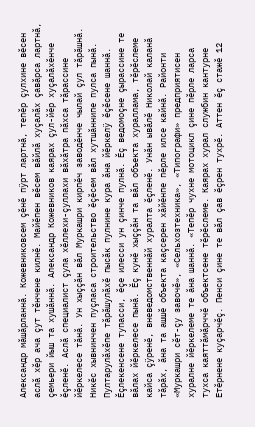Александр мăшăрланнă. Кожевниковсем çĕнĕ пÿрт лартнă, тепĕр çулхине вĕсен аслă хĕр ача çут тĕнчене килнĕ. Майĕпен вĕсем вăйлă хуçалăх çавăрса лартнă, çемьери йыш та хушăннă. Александр Кожевников каярах çул-йĕр хуçалăхĕнче ĕçленĕ. Аслă специалист çула хĕллехи-çуллахи вăхăтра пăхса тăрассине йĕркелесе тăнă. Ун хыççăн вăл Муркашри кирпĕч заводĕнче чылай çул тăрăшнă. Никĕс хывнинчен пуçласа строительство ĕçĕсем вăл хутшăннипе пулса пынă. Пултарулăхĕпе тăрăшулăхĕ пысăк пулнине кура ăна йĕркелÿ ĕçĕсене шаннă. Ĕçлекенсене тупасси, ĕçе илесси ун çинче пулнă. Ĕç ведомоçне çырассине те вăлах йĕркелесе пынă. Ĕç кунĕ хыççăн та вăл объекта хураллама, тĕрĕслеме кайса çÿренĕ, вневедомственнăй хуралта ĕçленĕ. Унăн ывăлĕ Николай каланă тăрăх, ăна та ашшĕ объекта каçсерен хăйĕнпе пĕрле илсе кайнă. Районти «Муркашри сĕт-çу завочĕ», «Сельхозтехника», «Типографи» предприятисен хуралне йĕркелеме те ăна шаннă. «Тепĕр чухне мотоцикл çине пĕрле ларса тухса каяттăмăрччĕ объектсене тĕрĕслеме. Каярах хурал службин кантурне Етĕрнене куçарчĕç. Пенси çине те вăл çав ĕçрен тухрĕ. Аттен ĕç стажĕ 12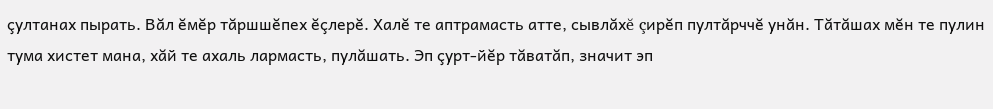çултанах пырать. Вăл ĕмĕр тăршшĕпех ĕçлерĕ. Халĕ те аптрамасть атте, сывлăхĕ çирĕп пултăрччĕ унăн. Тăтăшах мĕн те пулин тума хистет мана, хăй те ахаль лармасть, пулăшать. Эп çурт-йĕр тăватăп, значит эп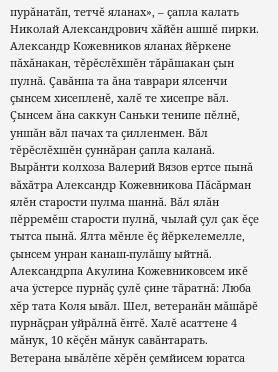пурăнатăп, тетчĕ яланах», – çапла калать Николай Александрович хăйĕн ашшĕ пирки. Александр Кожевников яланах йĕркене пăхăнакан, тĕрĕслĕхшĕн тăрăшакан çын пулнă. Çавăнпа та ăна таврари ялсенчи çынсем хисепленĕ, халĕ те хисепре вăл. Çынсем ăна саккун Саньки тенипе пĕлнĕ, уншăн вăл пачах та çилленмен. Вăл тĕрĕслĕхшĕн çуннăран çапла каланă. Вырăнти колхоза Валерий Вязов ертсе пынă вăхăтра Александр Кожевникова Пăсăрман ялĕн старости пулма шаннă. Вăл ялăн пĕрремĕш старости пулнă, чылай çул çак ĕçе тытса пынă. Ялта мĕнле ĕç йĕркелемелле, çынсем унран канаш-пулăшу ыйтнă. Александрпа Акулина Кожевниковсем икĕ ача ÿстерсе пурнăç çулĕ çине тăратнă: Люба хĕр тата Коля ывăл. Шел, ветеранăн мăшăрĕ пурнăçран уйрăлнă ĕнтĕ. Халĕ асаттене 4 мăнук, 10 кĕçĕн мăнук савăнтарать. Ветерана ывăлĕпе хĕрĕн çемйисем юратса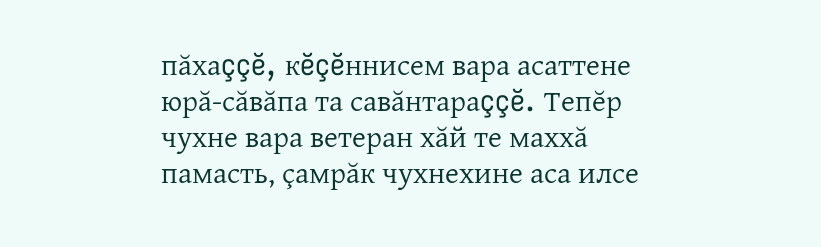пăхаççĕ, кĕçĕннисем вара асаттене юрă-сăвăпа та савăнтараççĕ. Тепĕр чухне вара ветеран хăй те маххă памасть, çамрăк чухнехине аса илсе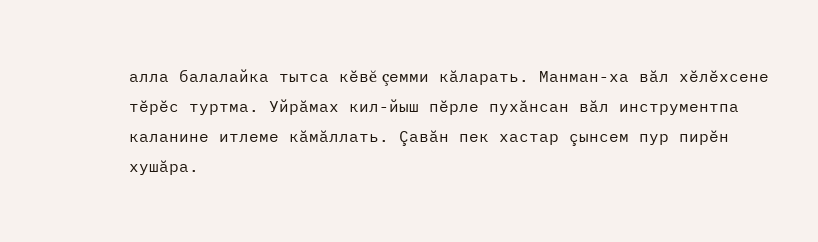алла балалайка тытса кĕвĕ çемми кăларать. Манман-ха вăл хĕлĕхсене тĕрĕс туртма. Уйрăмах кил-йыш пĕрле пухăнсан вăл инструментпа каланине итлеме кăмăллать. Çавăн пек хастар çынсем пур пирĕн хушăра.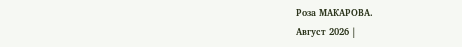Роза МАКАРОВА.
Август 2026 |